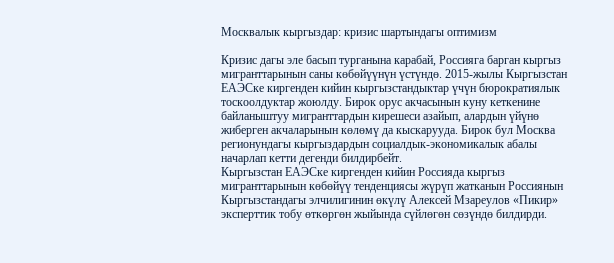Москвалык кыргыздар: кризис шартындагы оптимизм

Кризис дагы эле басып турганына карабай, Россияга барган кыргыз мигранттарынын саны көбөйүүнүн үстүндө. 2015-жылы Кыргызстан ЕАЭСке киргенден кийин кыргызстандыктар үчүн бюрократиялык тоскоолдуктар жоюлду. Бирок орус акчасынын куну кеткенине байланыштуу мигранттардын кирешеси азайып, алардын үйүнө жиберген акчаларынын көлөмү да кыскарууда. Бирок бул Москва регионундагы кыргыздардын социалдык-экономикалык абалы начарлап кетти дегенди билдирбейт.
Кыргызстан ЕАЭСке киргенден кийин Россияда кыргыз мигранттарынын көбөйүү тенденциясы жүрүп жатканын Россиянын Кыргызстандагы элчилигинин өкүлү Алексей Мзареулов «Пикир» эксперттик тобу өткөргөн жыйында сүйлөгөн сөзүндө билдирди.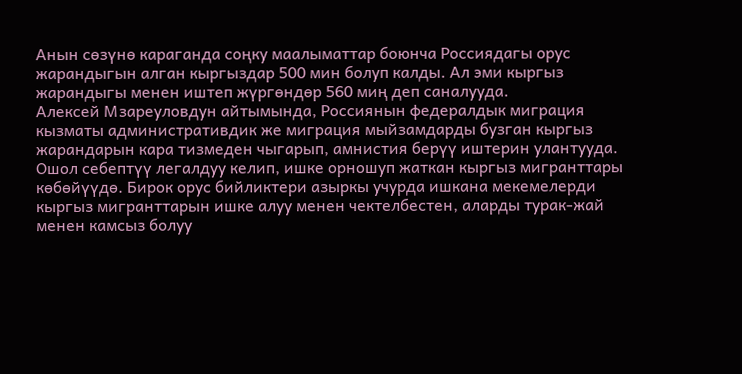Анын сөзүнө караганда соңку маалыматтар боюнча Россиядагы орус жарандыгын алган кыргыздар 500 мин болуп калды. Ал эми кыргыз жарандыгы менен иштеп жүргөндөр 560 миң деп саналууда.
Алексей Мзареуловдун айтымында, Россиянын федералдык миграция кызматы административдик же миграция мыйзамдарды бузган кыргыз жарандарын кара тизмеден чыгарып, амнистия берүү иштерин улантууда. Ошол себептүү легалдуу келип, ишке орношуп жаткан кыргыз мигранттары көбөйүүдө. Бирок орус бийликтери азыркы учурда ишкана мекемелерди кыргыз мигранттарын ишке алуу менен чектелбестен, аларды турак-жай менен камсыз болуу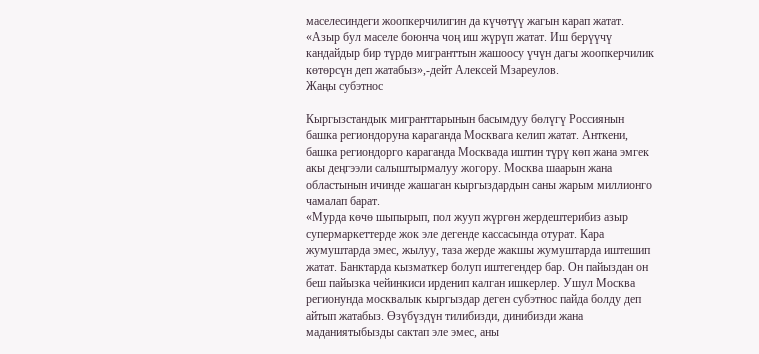маселесиндеги жоопкерчилигин да күчөтүү жагын карап жатат.
«Азыр бул маселе боюнча чоң иш жүрүп жатат. Иш берүүчү кандайдыр бир түрдө мигранттын жашоосу үчүн дагы жоопкерчилик көтөрсүн деп жатабыз»,-дейт Алексей Мзареулов.
Жаңы субэтнос

Кыргызстандык мигранттарынын басымдуу бөлүгү Россиянын башка региондоруна караганда Москвага келип жатат. Анткени, башка региондорго караганда Москвада иштин түрү көп жана эмгек акы деңгээли салыштырмалуу жогору. Москва шаарын жана областынын ичинде жашаган кыргыздардын саны жарым миллионго чамалап барат.
«Мурда көчө шыпырып, пол жууп жүргөн жердештерибиз азыр супермаркеттерде жок эле дегенде кассасында отурат. Кара жумуштарда эмес, жылуу, таза жерде жакшы жумуштарда иштешип жатат. Банктарда кызматкер болуп иштегендер бар. Он пайыздан он беш пайызка чейинкиси ирденип калган ишкерлер. Ушул Москва регионунда москвалык кыргыздар деген субэтнос пайда болду деп айтып жатабыз. Өзүбүздүн тилибизди, динибизди жана маданиятыбызды сактап эле эмес, аны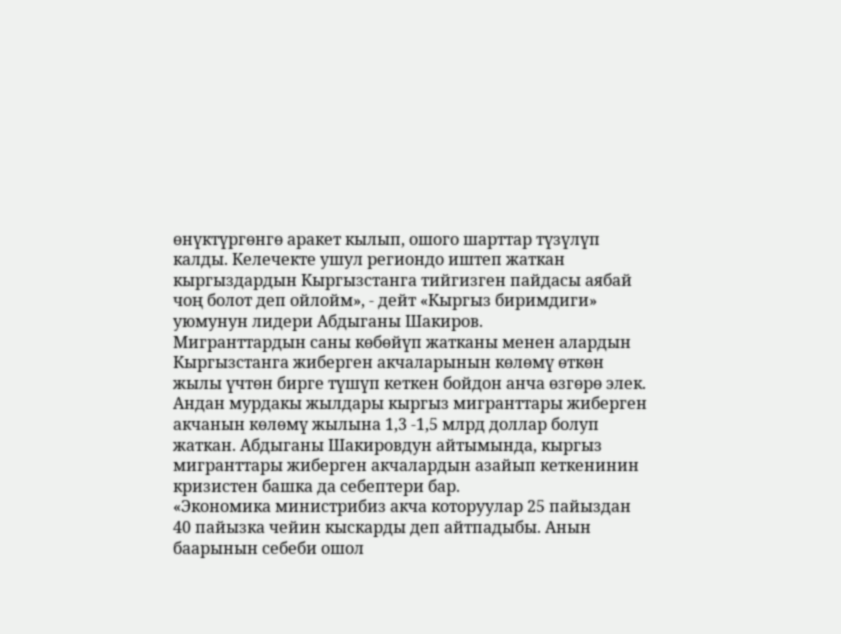өнүктүргөнгө аракет кылып, ошого шарттар түзүлүп калды. Келечекте ушул региондо иштеп жаткан кыргыздардын Кыргызстанга тийгизген пайдасы аябай чоң болот деп ойлойм», - дейт «Кыргыз биримдиги» уюмунун лидери Абдыганы Шакиров.
Мигранттардын саны көбөйүп жатканы менен алардын Кыргызстанга жиберген акчаларынын көлөмү өткөн жылы үчтөн бирге түшүп кеткен бойдон анча өзгөрө элек. Андан мурдакы жылдары кыргыз мигранттары жиберген акчанын көлөмү жылына 1,3 -1,5 млрд доллар болуп жаткан. Абдыганы Шакировдун айтымында, кыргыз мигранттары жиберген акчалардын азайып кеткенинин кризистен башка да себептери бар.
«Экономика министрибиз акча которуулар 25 пайыздан 40 пайызка чейин кыскарды деп айтпадыбы. Анын баарынын себеби ошол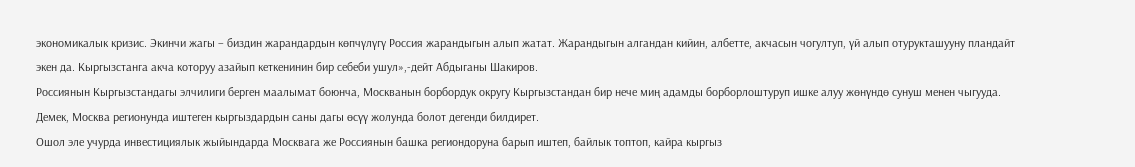экономикалык кризис. Экинчи жагы – биздин жарандардын көпчүлүгү Россия жарандыгын алып жатат. Жарандыгын алгандан кийин, албетте, акчасын чогултуп, үй алып отурукташууну пландайт экен да. Кыргызстанга акча которуу азайып кеткенинин бир себеби ушул»,-дейт Абдыганы Шакиров.
Россиянын Кыргызстандагы элчилиги берген маалымат боюнча, Москванын борбордук округу Кыргызстандан бир нече миң адамды борборлоштуруп ишке алуу жөнүндө сунуш менен чыгууда. Демек, Москва регионунда иштеген кыргыздардын саны дагы өсүү жолунда болот дегенди билдирет.
Ошол эле учурда инвестициялык жыйындарда Москвага же Россиянын башка региондоруна барып иштеп, байлык топтоп, кайра кыргыз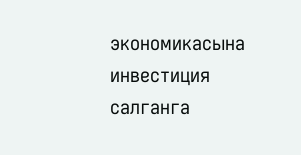экономикасына инвестиция салганга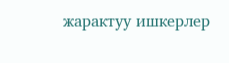жарактуу ишкерлер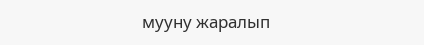мууну жаралып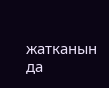жатканын да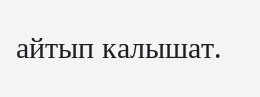айтып калышат.